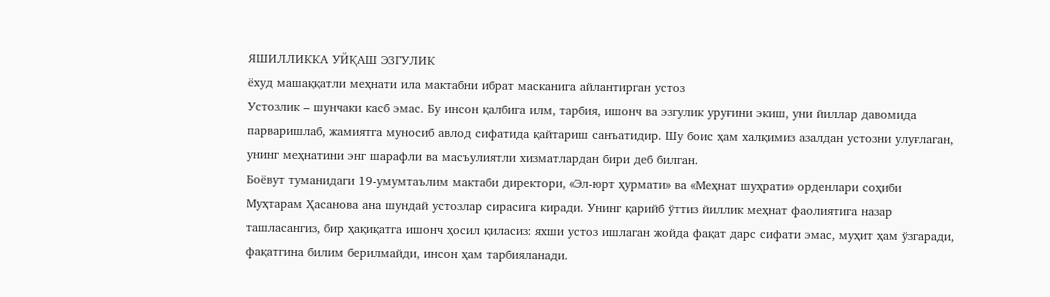ЯШИЛЛИККА УЙҚАШ ЭЗГУЛИК
ёхуд машаққатли меҳнати ила мактабни ибрат масканига айлантирган устоз
Устозлик – шунчаки касб эмас. Бу инсон қалбига илм, тарбия, ишонч ва эзгулик уруғини экиш, уни йиллар давомида парваришлаб, жамиятга муносиб авлод сифатида қайтариш санъатидир. Шу боис ҳам халқимиз азалдан устозни улуғлаган, унинг меҳнатини энг шарафли ва масъулиятли хизматлардан бири деб билган.
Боёвут туманидаги 19-умумтаълим мактаби директори, «Эл-юрт ҳурмати» ва «Меҳнат шуҳрати» орденлари соҳиби Муҳтарам Ҳасанова ана шундай устозлар сирасига киради. Унинг қарийб ўттиз йиллик меҳнат фаолиятига назар ташласангиз, бир ҳақиқатга ишонч ҳосил қиласиз: яхши устоз ишлаган жойда фақат дарс сифати эмас, муҳит ҳам ўзгаради, фақатгина билим берилмайди, инсон ҳам тарбияланади.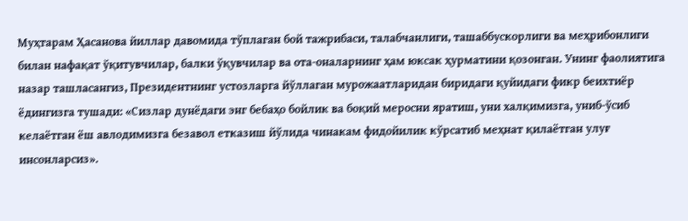Муҳтарам Ҳасанова йиллар давомида тўплаган бой тажрибаси, талабчанлиги, ташаббускорлиги ва меҳрибонлиги билан нафақат ўқитувчилар, балки ўқувчилар ва ота-оналарнинг ҳам юксак ҳурматини қозонган. Унинг фаолиятига назар ташласангиз, Президентнинг устозларга йўллаган мурожаатларидан биридаги қуйидаги фикр беихтиёр ёдингизга тушади: «Сизлар дунёдаги энг бебаҳо бойлик ва боқий меросни яратиш, уни халқимизга, униб-ўсиб келаётган ёш авлодимизга безавол етказиш йўлида чинакам фидойилик кўрсатиб меҳнат қилаётган улуғ инсонларсиз».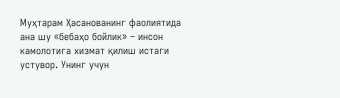Муҳтарам Ҳасанованинг фаолиятида ана шу «бебаҳо бойлик» – инсон камолотига хизмат қилиш истаги устувор. Унинг учун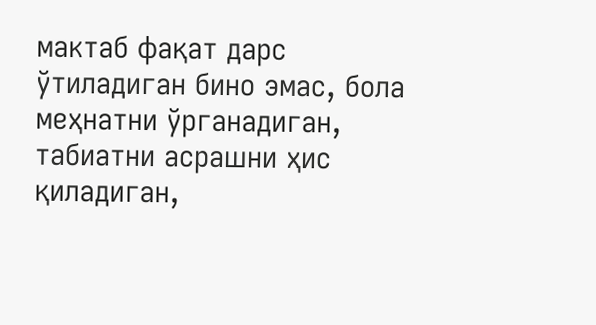мактаб фақат дарс ўтиладиган бино эмас, бола меҳнатни ўрганадиган, табиатни асрашни ҳис қиладиган,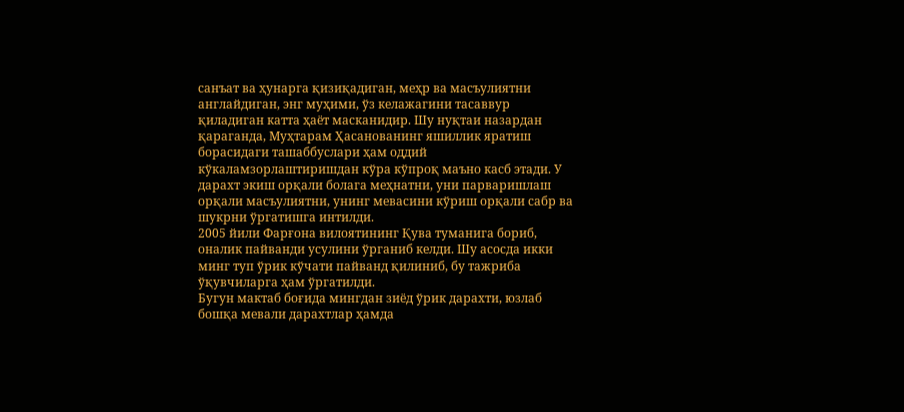санъат ва ҳунарга қизиқадиган, меҳр ва масъулиятни англайдиган, энг муҳими, ўз келажагини тасаввур қиладиган катта ҳаёт масканидир. Шу нуқтаи назардан қараганда, Муҳтарам Ҳасанованинг яшиллик яратиш борасидаги ташаббуслари ҳам оддий кўкаламзорлаштиришдан кўра кўпроқ маъно касб этади. У дарахт экиш орқали болага меҳнатни, уни парваришлаш орқали масъулиятни, унинг мевасини кўриш орқали сабр ва шукрни ўргатишга интилди.
2005 йили Фарғона вилоятининг Қува туманига бориб, оналик пайванди усулини ўрганиб келди. Шу асосда икки минг туп ўрик кўчати пайванд қилиниб, бу тажриба ўқувчиларга ҳам ўргатилди.
Бугун мактаб боғида мингдан зиёд ўрик дарахти, юзлаб бошқа мевали дарахтлар ҳамда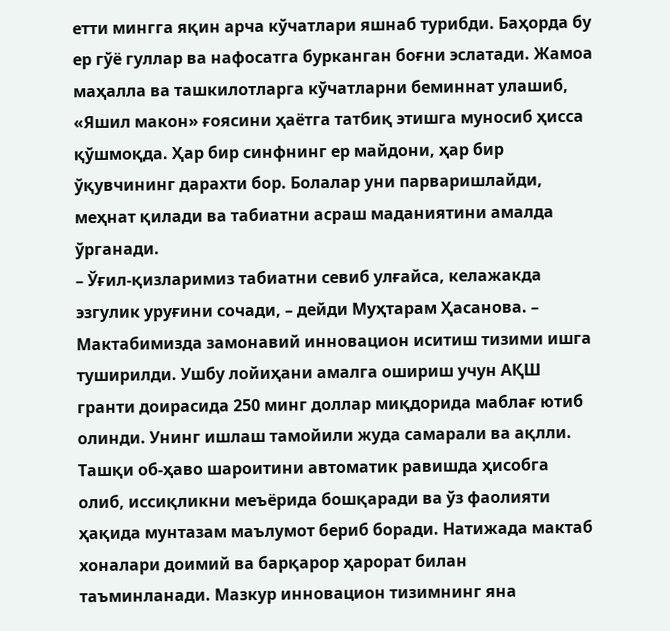етти мингга яқин арча кўчатлари яшнаб турибди. Баҳорда бу ер гўё гуллар ва нафосатга бурканган боғни эслатади. Жамоа маҳалла ва ташкилотларга кўчатларни беминнат улашиб, «Яшил макон» ғоясини ҳаётга татбиқ этишга муносиб ҳисса қўшмоқда. Ҳар бир синфнинг ер майдони, ҳар бир ўқувчининг дарахти бор. Болалар уни парваришлайди, меҳнат қилади ва табиатни асраш маданиятини амалда ўрганади.
– Ўғил-қизларимиз табиатни севиб улғайса, келажакда эзгулик уруғини сочади, – дейди Муҳтарам Ҳасанова. – Мактабимизда замонавий инновацион иситиш тизими ишга туширилди. Ушбу лойиҳани амалга ошириш учун АҚШ гранти доирасида 250 минг доллар миқдорида маблағ ютиб олинди. Унинг ишлаш тамойили жуда самарали ва ақлли. Ташқи об-ҳаво шароитини автоматик равишда ҳисобга олиб, иссиқликни меъёрида бошқаради ва ўз фаолияти ҳақида мунтазам маълумот бериб боради. Натижада мактаб хоналари доимий ва барқарор ҳарорат билан таъминланади. Мазкур инновацион тизимнинг яна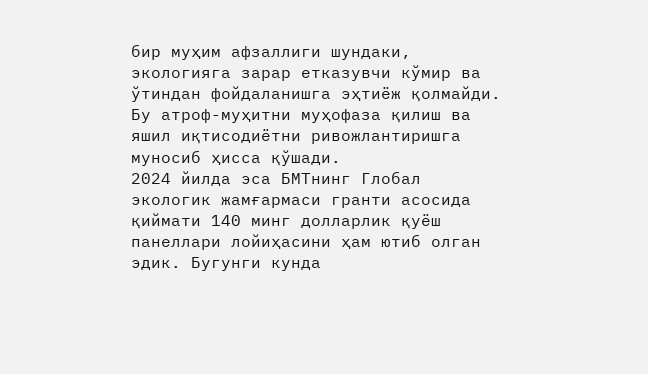бир муҳим афзаллиги шундаки, экологияга зарар етказувчи кўмир ва ўтиндан фойдаланишга эҳтиёж қолмайди. Бу атроф-муҳитни муҳофаза қилиш ва яшил иқтисодиётни ривожлантиришга муносиб ҳисса қўшади.
2024 йилда эса БМТнинг Глобал экологик жамғармаси гранти асосида қиймати 140 минг долларлик қуёш панеллари лойиҳасини ҳам ютиб олган эдик. Бугунги кунда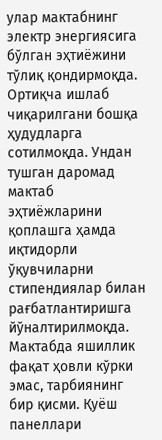улар мактабнинг электр энергиясига бўлган эҳтиёжини тўлиқ қондирмоқда. Ортиқча ишлаб чиқарилгани бошқа ҳудудларга сотилмоқда. Ундан тушган даромад мактаб эҳтиёжларини қоплашга ҳамда иқтидорли ўқувчиларни стипендиялар билан рағбатлантиришга йўналтирилмоқда.
Мактабда яшиллик фақат ҳовли кўрки эмас, тарбиянинг бир қисми. Қуёш панеллари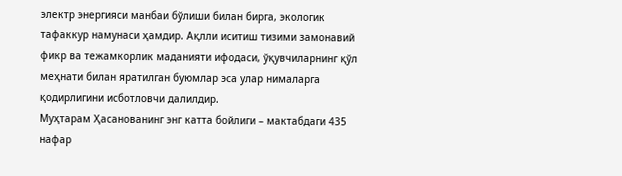электр энергияси манбаи бўлиши билан бирга, экологик тафаккур намунаси ҳамдир. Ақлли иситиш тизими замонавий фикр ва тежамкорлик маданияти ифодаси, ўқувчиларнинг қўл меҳнати билан яратилган буюмлар эса улар нималарга қодирлигини исботловчи далилдир.
Муҳтарам Ҳасанованинг энг катта бойлиги – мактабдаги 435 нафар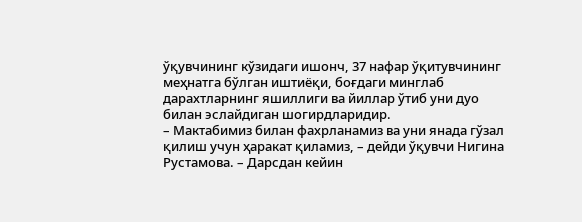ўқувчининг кўзидаги ишонч, 37 нафар ўқитувчининг меҳнатга бўлган иштиёқи, боғдаги минглаб дарахтларнинг яшиллиги ва йиллар ўтиб уни дуо билан эслайдиган шогирдларидир.
– Мактабимиз билан фахрланамиз ва уни янада гўзал қилиш учун ҳаракат қиламиз, – дейди ўқувчи Нигина Рустамова. – Дарсдан кейин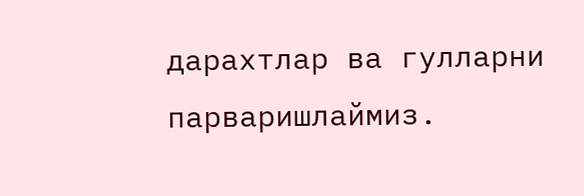дарахтлар ва гулларни парваришлаймиз.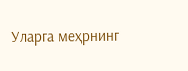Уларга меҳрнинг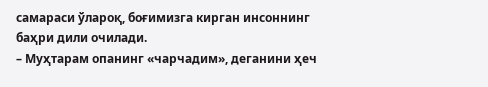самараси ўлароқ, боғимизга кирган инсоннинг баҳри дили очилади.
– Муҳтарам опанинг «чарчадим», деганини ҳеч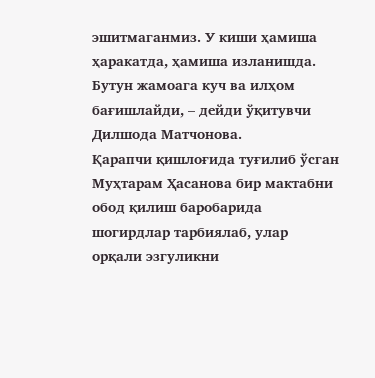эшитмаганмиз. У киши ҳамиша ҳаракатда, ҳамиша изланишда. Бутун жамоага куч ва илҳом бағишлайди, – дейди ўқитувчи Дилшода Матчонова.
Қарапчи қишлоғида туғилиб ўсган Муҳтарам Ҳасанова бир мактабни обод қилиш баробарида шогирдлар тарбиялаб, улар орқали эзгуликни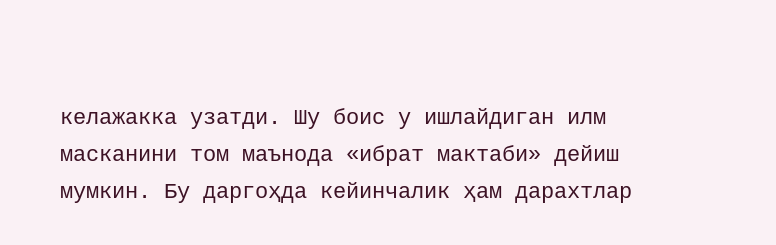келажакка узатди. Шу боис у ишлайдиган илм масканини том маънода «ибрат мактаби» дейиш мумкин. Бу даргоҳда кейинчалик ҳам дарахтлар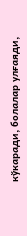кўкаради, болалар улғаяди,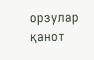орзулар қанот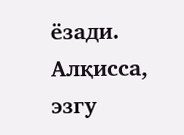ёзади. Алқисса, эзгу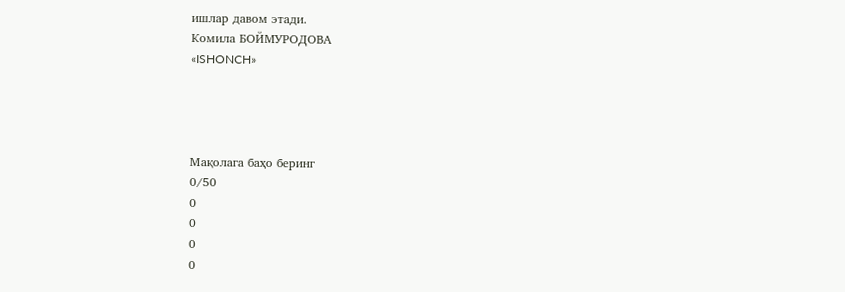ишлар давом этади.
Комила БОЙМУРОДОВА
«ISHONCH»




Mақолага баҳо беринг
0/50
0
0
0
0